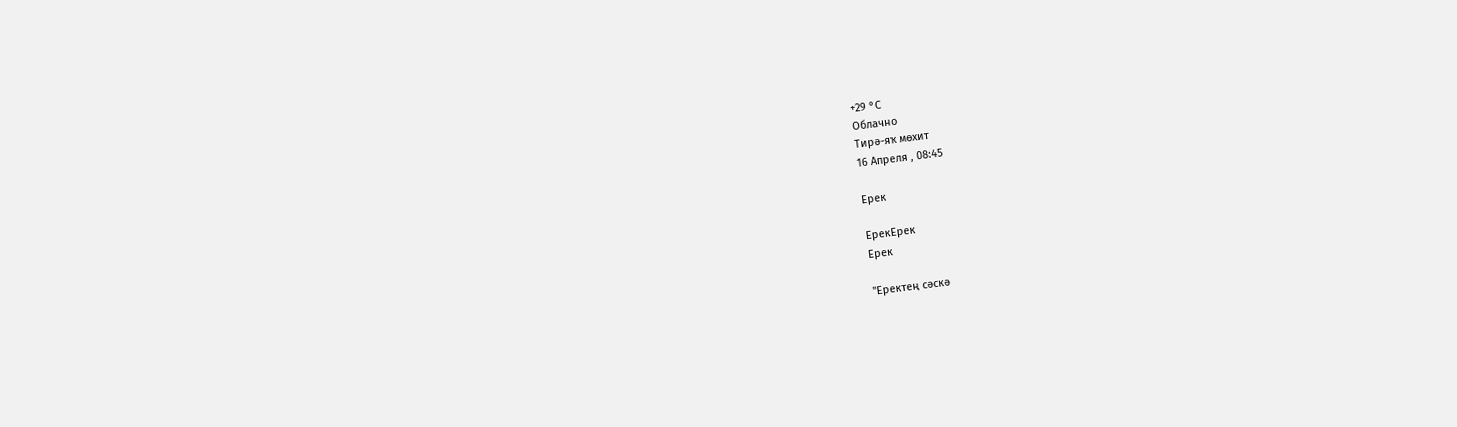+29 °С
Облачно
Тирә-яҡ мөхит
16 Апреля , 08:45

Ерек

ЕрекЕрек
Ерек

"Еректең сәскә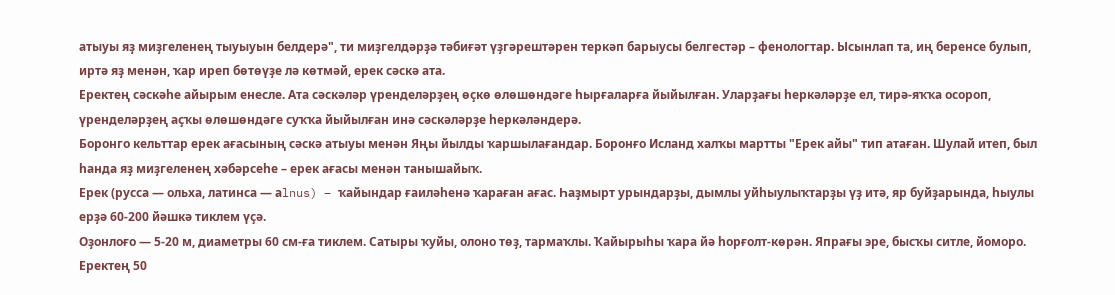атыуы яҙ миҙгеленең тыуыуын белдерә", ти миҙгелдәрҙә тәбиғәт үҙгәрештәрен теркәп барыусы белгестәр – фенологтар. Ысынлап та, иң беренсе булып, иртә яҙ менән, ҡар иреп бөтөүҙе лә көтмәй, ерек сәскә ата.
Еректең сәскәһе айырым енесле. Ата сәскәләр үренделәрҙең өҫкө өлөшөндәге һырғаларға йыйылған. Уларҙағы һеркәләрҙе ел, тирә-яҡҡа осороп, үренделәрҙең аҫҡы өлөшөндәге суҡҡа йыйылған инә сәскәләрҙе һеркәләндерә.
Боронго кельттар ерек ағасының сәскә атыуы менән Яңы йылды ҡаршылағандар. Боронғо Исланд халҡы мартты "Ерек айы" тип атаған. Шулай итеп, был һанда яҙ миҙгеленең хәбәрсеһе – ерек ағасы менән танышайыҡ.
Ерек (русса — ольха, латинса — аlnus) – ҡайындар ғаиләһенә ҡараған ағас. Һаҙмырт урындарҙы, дымлы уйһыулыҡтарҙы үҙ итә, яр буйҙарында, һыулы ерҙә 60-200 йәшкә тиклем үҫә.
Оҙонлоғо — 5-20 м, диаметры 60 см-ға тиклем. Сатыры ҡуйы, олоно төҙ, тармаҡлы. Ҡайырыһы ҡара йә һорғолт-көрән. Япрағы эре, бысҡы ситле, йоморо.
Еректең 50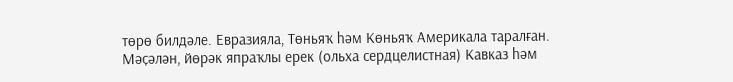төрө билдәле. Евразияла, Төньяҡ һәм Көньяҡ Америкала таралған. Мәҫәлән, йөрәк япраҡлы ерек (ольха сердцелистная) Кавказ һәм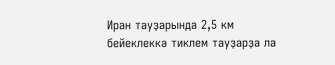Иран тауҙарында 2,5 км бейеклеккә тиклем тауҙарҙа ла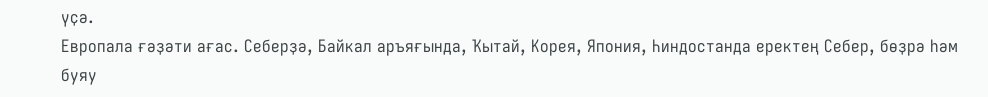үҫә.
Европала ғәҙәти ағас. Себерҙә, Байкал аръяғында, Ҡытай, Корея, Япония, Һиндостанда еректең Себер, бөҙрә һәм буяу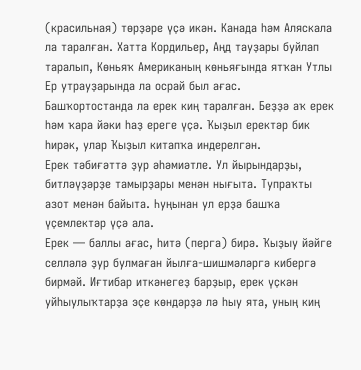(красильная) төрҙәре үҫә икән. Канада һәм Аляскала ла таралған. Хатта Кордильер, Аңд тауҙары буйлап таралып, Көньяҡ Американың көньяғында ятҡан Утлы Ер утрауҙарында ла осрай был ағас.
Башҡортостанда ла ерек киң таралған. Беҙҙә аҡ ерек һәм ҡара йәки һаҙ ереге үҫә. Ҡыҙыл еректәр бик һирәк, улар Ҡыҙыл китапҡа индерелгән.
Ерек тәбиғәттә ҙур әһәмиәтле. Ул йырындарҙы, битләүҙәрҙе тамырҙары менән нығыта. Тупраҡты азот менән байыта. Һуңынан ул ерҙә башҡа үҫемлектәр үҫә ала.
Ерек — баллы ағас, һитә (перга) бирә. Ҡыҙыу йәйге селләлә ҙур булмаған йылға-шишмәләргә кибергә бирмәй. Иғтибар иткәнегеҙ барҙыр, ерек үҫкән уйһыулыҡтарҙа эҫе көндәрҙә лә һыу ята, уның киң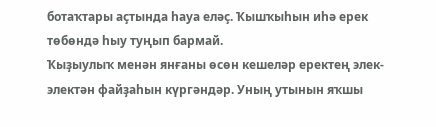ботаҡтары аҫтында һауа еләҫ. Ҡышҡыһын иһә ерек төбөндә һыу туңып бармай.
Ҡыҙыулыҡ менән янғаны өсөн кешеләр еректең элек-электән файҙаһын күргәндәр. Уның утынын яҡшы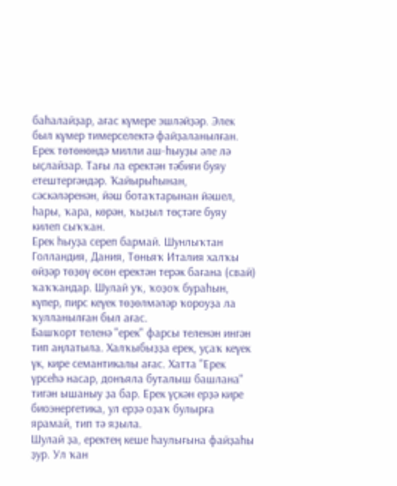баһалайҙар, ағас күмере эшләйҙәр. Элек был күмер тимерселектә файҙаланылған.
Ерек төтөнөндә милли аш-һыуҙы әле лә ыҫлайзар. Тағы ла еректән тәбиғи буяу етештергәндәр. Ҡайырыһынан, сәскәләренән, йәш ботаҡтарынан йәшел, һары, ҡара, көрән, ҡыҙыл төҫтәге буяу килеп сыҡҡан.
Ерек һыуҙа сереп бармай. Шунлыҡтан Голландия, Дания, Төньяҡ Италия халҡы өйҙәр төҙөү өсөн еректән терәк бағана (свай) ҡаҡҡандар. Шулай уҡ, ҡоҙоҡ бураһын, күпер, пирс кеүек төҙөлмәләр ҡороуҙа ла ҡулланылған был ағас.
Башҡорт теленә "ерек" фарсы теленән ингән тип аңлатыла. Халҡыбыҙҙа ерек, уҫаҡ кеүек үк, кире семантикалы ағас. Хатта "Ерек үрсеһә насар, донъяла буталыш башлана" тигән ышаныу ҙа бар. Ерек үҫкән ерҙә кире биоэнергетика, ул ерҙә оҙаҡ булырға ярамай, тип тә яҙыла.
Шулай ҙа, еректең кеше һаулығына файҙаһы ҙур. Ул ҡан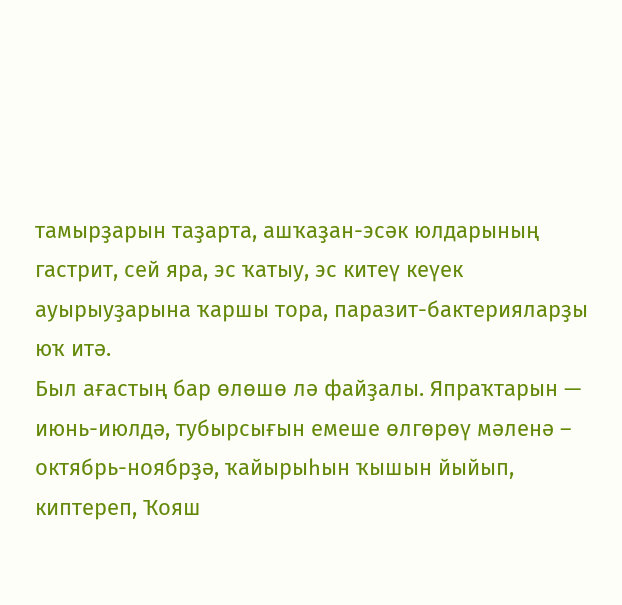тамырҙарын таҙарта, ашҡаҙан-эсәк юлдарының гастрит, сей яра, эс ҡатыу, эс китеү кеүек ауырыуҙарына ҡаршы тора, паразит-бактерияларҙы юҡ итә.
Был ағастың бар өлөшө лә файҙалы. Япраҡтарын — июнь-июлдә, тубырсығын емеше өлгөрөү мәленә – октябрь-ноябрҙә, ҡайырыһын ҡышын йыйып, киптереп, Ҡояш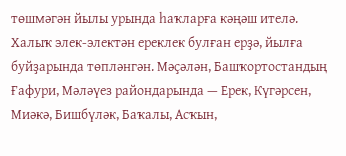төшмәгән йылы урында һаҡларға кәңәш ителә.
Халыҡ элек-электән ереклек булған ерҙә, йылға буйҙарында төпләнгән. Мәҫәлән, Башҡортостандың Ғафури, Мәләүез райондарында — Ерек, Күгәрсен, Миәкә, Бишбүләк, Баҡалы, Асҡын,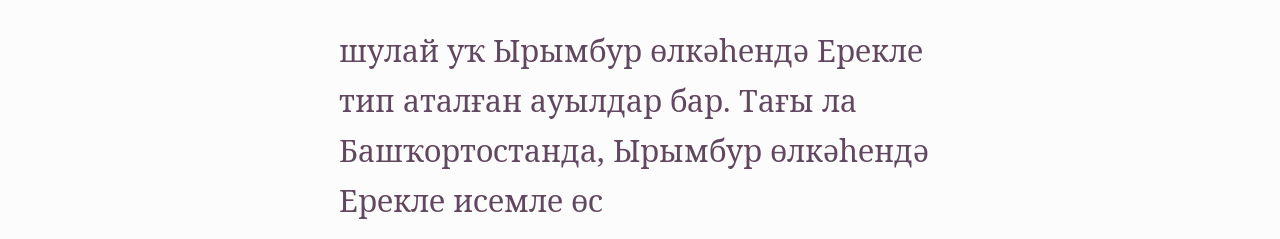шулай уҡ Ырымбур өлкәһендә Ерекле тип аталған ауылдар бар. Тағы ла Башҡортостанда, Ырымбур өлкәһендә Ерекле исемле өс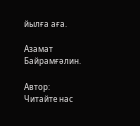йылға аға.

Азамат Байрамғәлин.

Автор:
Читайте нас